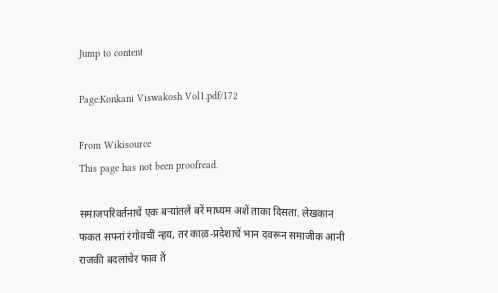Jump to content

Page:Konkani Viswakosh Vol1.pdf/172

From Wikisource
This page has not been proofread.

समाजपरिवर्तनाचें एक बऱ्यांतलें बरें माध्यम अशें ताका दिसता. लेखकान फकत सपनां रंगोवचीं न्हय, तर काळ-प्रदेशाचें भान दवरून समाजीक आनी राजकी बदलांचेर फाव तें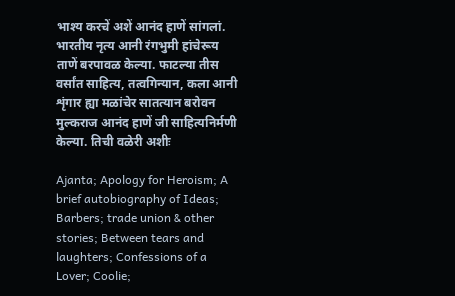भाश्य करचें अशें आनंद हाणें सांगलां. भारतीय नृत्य आनी रंगभुमी हांचेरूय ताणें बरपावळ केल्या. फाटल्या तीस वर्सांत साहित्य, तत्वगिन्यान, कला आनी शृंगार ह्या मळांचेर सातत्यान बरोवन मुल्कराज आनंद हाणें जी साहित्यनिर्मणी केल्या. तिची वळेरी अशीः

Ajanta; Apology for Heroism; A brief autobiography of Ideas; Barbers; trade union & other stories; Between tears and laughters; Confessions of a Lover; Coolie;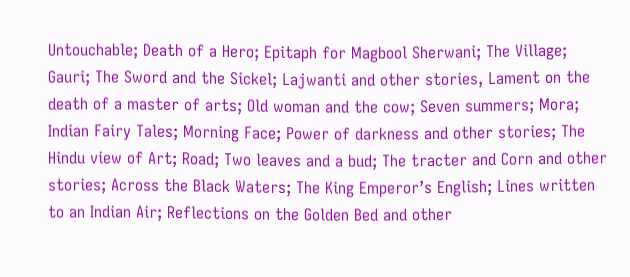Untouchable; Death of a Hero; Epitaph for Magbool Sherwani; The Village; Gauri; The Sword and the Sickel; Lajwanti and other stories, Lament on the death of a master of arts; Old woman and the cow; Seven summers; Mora; Indian Fairy Tales; Morning Face; Power of darkness and other stories; The Hindu view of Art; Road; Two leaves and a bud; The tracter and Corn and other stories; Across the Black Waters; The King Emperor’s English; Lines written to an Indian Air; Reflections on the Golden Bed and other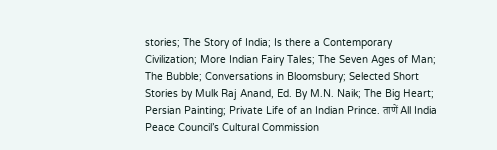stories; The Story of India; Is there a Contemporary Civilization; More Indian Fairy Tales; The Seven Ages of Man; The Bubble; Conversations in Bloomsbury; Selected Short Stories by Mulk Raj Anand, Ed. By M.N. Naik; The Big Heart; Persian Painting; Private Life of an Indian Prince. ताणें All India Peace Council’s Cultural Commission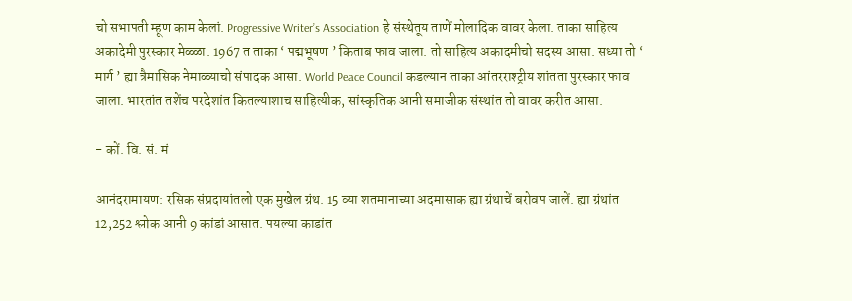चो सभापती म्हूण काम केलां. Progressive Writer’s Association हे संस्थेतूय ताणें मोलादिक वावर केला. ताका साहित्य अकादेमी पुरस्कार मेळ्ळा. 1967 त ताका ‘ पद्मभूषण ’ किताब फाव जाला. तो साहित्य अकादमीचो सदस्य आसा. सध्या तो ‘ मार्ग ’ ह्या त्रैमासिक नेमाळ्याचो संपादक आसा. World Peace Council कडल्यान ताका आंतरराश्ट्रीय शांतता पुरस्कार फाव जाला. भारतांत तशेंच परदेशांत कितल्याशाच साहित्यीक, सांस्कृतिक आनी समाजीक संस्थांत तो वावर करीत आसा.

- कों. वि. सं. मं

आनंदरामायण: रसिक संप्रदायांतलो एक मुखेल ग्रंथ. 15 व्या शतमानाच्या अदमासाक ह्या ग्रंथाचें बरोवप जालें. ह्या ग्रंथांत 12,252 श्लोक आनी 9 कांडां आसात. पयल्या काडांत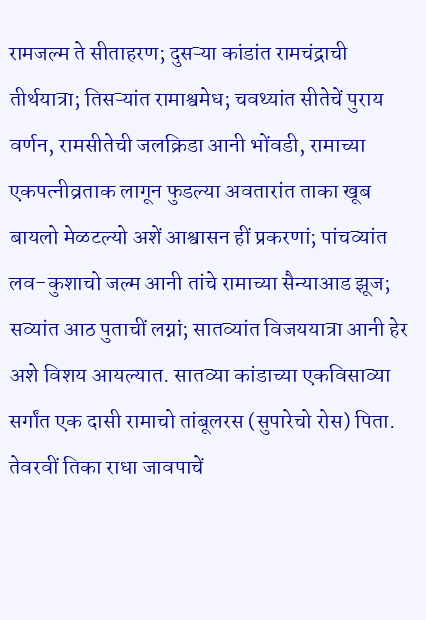रामजल्म ते सीताहरण; दुसऱ्या कांडांत रामचंद्राची तीर्थयात्रा; तिसऱ्यांत रामाश्वमेध; चवथ्यांत सीतेचें पुराय वर्णन, रामसीतेची जलक्रिडा आनी भोंवडी, रामाच्या एकपत्नीव्रताक लागून फुडल्या अवतारांत ताका खूब बायलो मेळटल्यो अशें आश्वासन हीं प्रकरणां; पांचव्यांत लव-कुशाचो जल्म आनी तांचे रामाच्या सैन्याआड झूज; सव्यांत आठ पुताचीं लग्नां; सातव्यांत विजययात्रा आनी हेर अशे विशय आयल्यात. सातव्या कांडाच्या एकविसाव्या सर्गांत एक दासी रामाचो तांबूलरस (सुपारेचो रोस) पिता. तेवरवीं तिका राधा जावपाचें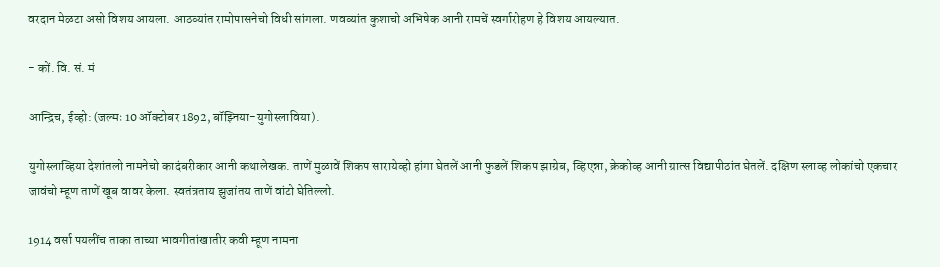वरदान मेळटा असो विशय आयला. आठव्यांत रामोपासनेचो विधी सांगला. णवव्यांत कुशाचो अभिषेक आनी रामचें स्वर्गारोहण हे विशय आयल्यात.

- कों. वि. सं. मं

आन्द्रिच, ईव्हो: (जल्मः 10 ऑक्टोबर 1892, बॉझ्निया-युगोस्लाविया).

युगोस्लाव्हिया देशांतलो नामनेचो कादंबरीकार आनी कथालेखक. ताणें मुळावें शिकप सारायेव्हो हांगा घेतलें आनी फुडलें शिकप झाग्रेब, व्हिएन्ना, क्रेकोव्ह आनी ग्रात्स विद्यापीठांत घेतलें. दक्षिण स्लाव्ह लोकांचो एकचार जावंचो म्हूण ताणें खूब वावर केला. स्वतंत्रताय झुजांतय ताणें वांटो घेतिल्लो.

1914 वर्सा पयलींच ताका ताच्या भावगीतांखातीर कवी म्हूण नामना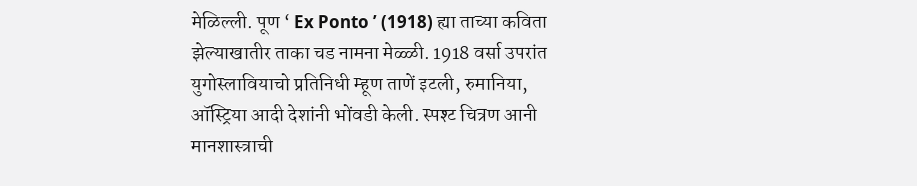मेळिल्ली. पूण ‘ Ex Ponto ’ (1918) ह्या ताच्या कविता झेल्याखातीर ताका चड नामना मेळ्ळी. 1918 वर्सा उपरांत युगोस्लावियाचो प्रतिनिधी म्हूण ताणें इटली, रुमानिया, ऑस्ट्रिया आदी देशांनी भोंवडी केली. स्पश्ट चित्रण आनी मानशास्त्राची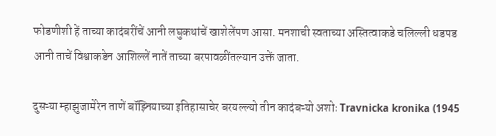फोडणीशी हें ताच्या कादंबरींचें आनी लघुकथांचें खाशेलेंपण आसा. मनशाची स्वताच्या अस्तित्वाकडे चलिल्ली धडपड आनी ताचें विश्वाकडेन आशिल्लें नातें ताच्या बरपावळींतल्यान उक्तें जाता.

दुसऱ्या म्हाझुजामेरेन ताणें बॉझ्नियाच्या इतिहासाचेर बरयल्ल्यो तीन कादंबऱ्यो अशोः Travnicka kronika (1945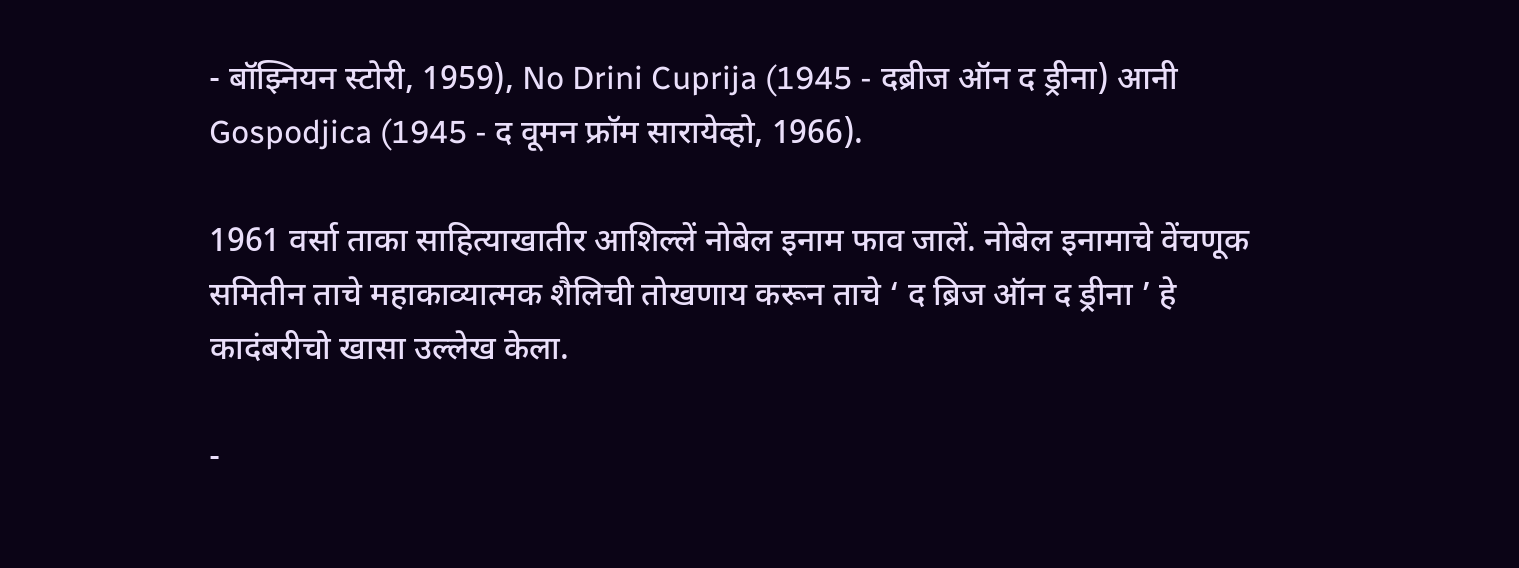- बॉझ्नियन स्टोरी, 1959), No Drini Cuprija (1945 - दब्रीज ऑन द ड्रीना) आनी Gospodjica (1945 - द वूमन फ्रॉम सारायेव्हो, 1966).

1961 वर्सा ताका साहित्याखातीर आशिल्लें नोबेल इनाम फाव जालें. नोबेल इनामाचे वेंचणूक समितीन ताचे महाकाव्यात्मक शैलिची तोखणाय करून ताचे ‘ द ब्रिज ऑन द ड्रीना ’ हे कादंबरीचो खासा उल्लेख केला.

-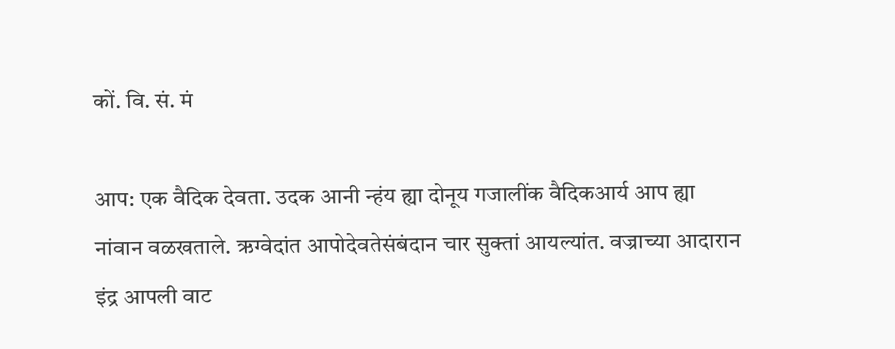कों. वि. सं. मं

आप: एक वैदिक देवता. उदक आनी न्हंय ह्या दोनूय गजालींक वैदिकआर्य आप ह्या नांवान वळखताले. ऋग्वेदांत आपोदेवतेसंबंदान चार सुक्तां आयल्यांत. वज्राच्या आदारान इंद्र आपली वाट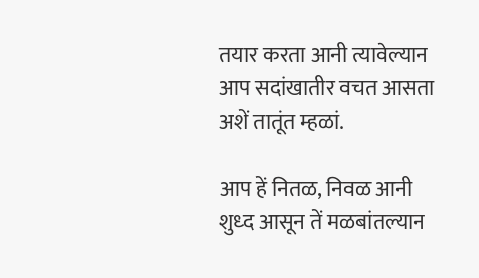तयार करता आनी त्यावेल्यान आप सदांखातीर वचत आसता अशें तातूंत म्हळां.

आप हें नितळ, निवळ आनी शुध्द आसून तें मळबांतल्यान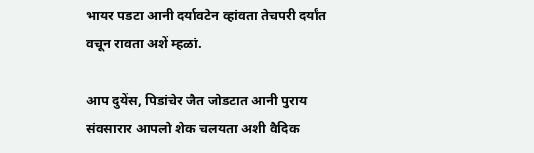भायर पडटा आनी दर्यावटेन व्हांवता तेचपरी दर्यांत वचून रावता अशें म्हळां.

आप दुयेंस, पिडांचेर जैत जोडटात आनी पुराय संवसारार आपलो शेक चलयता अशी वैदिक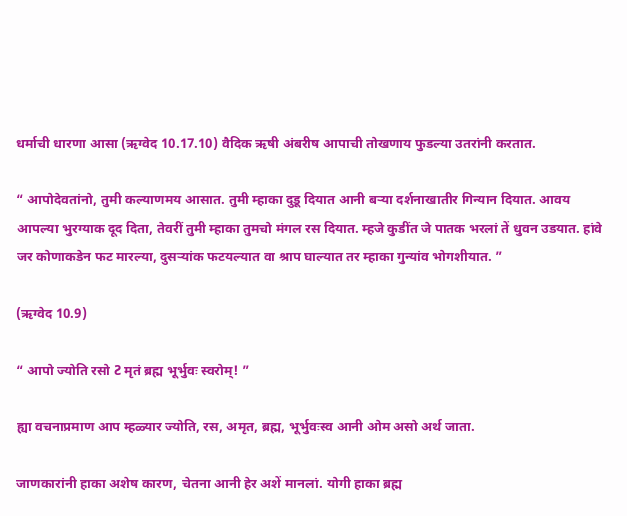धर्माची धारणा आसा (ऋग्वेद 10.17.10) वैदिक ऋषी अंबरीष आपाची तोखणाय फुडल्या उतरांनी करतात.

“ आपोदेवतांनो, तुमी कल्याणमय आसात. तुमी म्हाका दुडू दियात आनी बऱ्या दर्शनाखातीर गिन्यान दियात. आवय आपल्या भुरग्याक दूद दिता, तेवरीं तुमी म्हाका तुमचो मंगल रस दियात. म्हजे कुडींत जे पातक भरलां तें धुवन उडयात. हांवे जर कोणाकडेन फट मारल्या, दुसऱ्यांक फटयल्यात वा श्राप घाल्यात तर म्हाका गुन्यांव भोगशीयात. ”

(ऋग्वेद 10.9)

“ आपो ज्योति रसो Ƨ मृतं ब्रह्म भूर्भुवः स्वरोम्! ”

ह्या वचनाप्रमाण आप म्हळ्यार ज्योति, रस, अमृत, ब्रह्म, भूर्भुवःस्व आनी ओम असो अर्थ जाता.

जाणकारांनी हाका अशेष कारण, चेतना आनी हेर अशें मानलां. योगी हाका ब्रह्म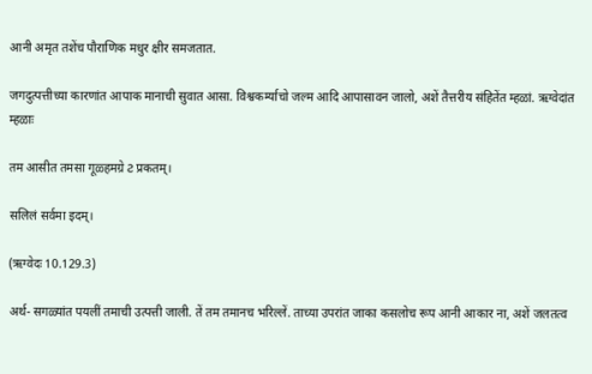आनी अमृत तशेंच पौराणिक मधुर क्षीर समजतात.

जगदुत्पत्तीच्या कारणांत आपाक मानाची सुवात आसा. विश्वकर्म्याचो जल्म आदि आपासावन जालो, अशें तैत्तरीय संहितेंत म्हळां. ऋग्वेदांत म्हळाः

तम आसीत तमसा गूळ्हमग्रे Ƨ प्रकतम्।

सलिलं सर्वमा इदम्।

(ऋग्वेदः 10.129.3)

अर्थ- सगळ्यांत पयलीं तमाची उत्पत्ती जाली. तें तम तमानच भरिल्लें. ताच्या उपरांत जाका कसलोच रूप आनी आकार ना, अशें जलतत्व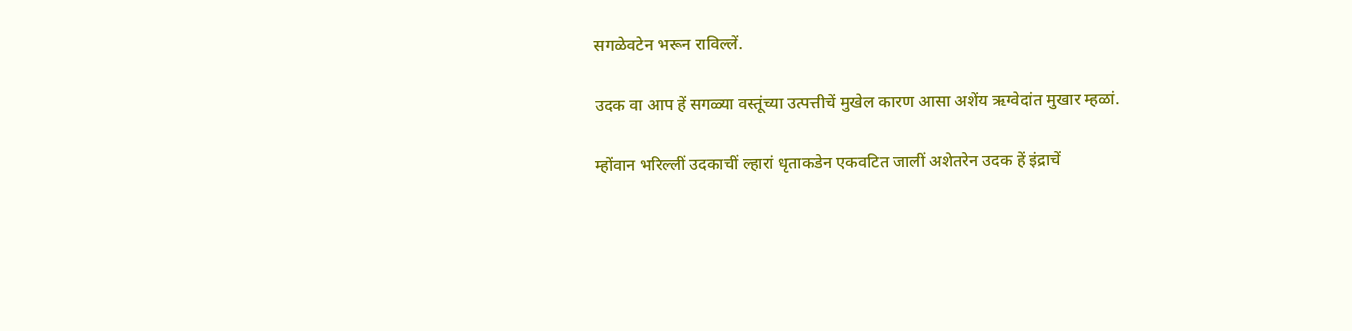सगळेवटेन भरून राविल्लें.

उदक वा आप हें सगळ्या वस्तूंच्या उत्पत्तीचें मुखेल कारण आसा अशेंय ऋग्वेदांत मुखार म्हळां.

म्होंवान भरिल्लीं उदकाचीं ल्हारां धृताकडेन एकवटित जालीं अशेतरेन उदक हें इंद्राचें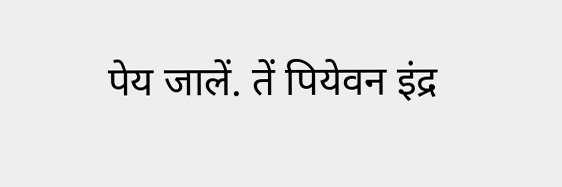पेय जालें. तें पियेवन इंद्र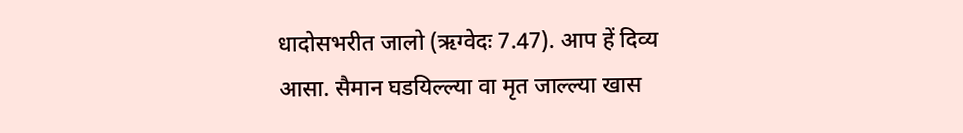धादोसभरीत जालो (ऋग्वेदः 7.47). आप हें दिव्य आसा. सैमान घडयिल्ल्या वा मृत जाल्ल्या खास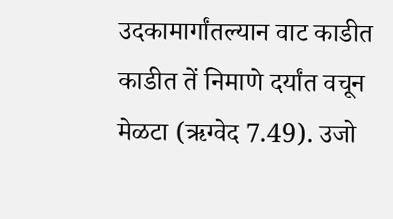उदकामार्गांतल्यान वाट काडीत काडीत तें निमाणे दर्यांत वचून मेळटा (ऋग्वेद 7.49). उजो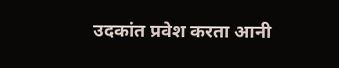उदकांत प्रवेश करता आनी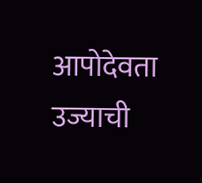आपोदेवता उज्याची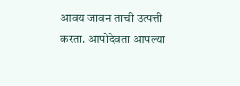आवय जावन ताची उत्पत्ती करता. आपोदेवता आपल्या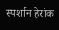स्पर्शान हेरांक